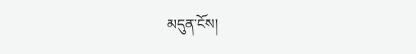མདུན་ངོས།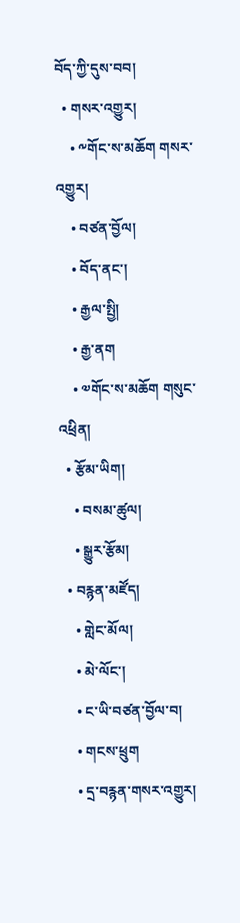བོད་ཀྱི་དུས་བབ།
  • གསར་འགྱུར།
    • ༸གོང་ས་མཆོག གསར་འགྱུར།
    • བཙན་བྱོལ།
    • བོད་ནང་།
    • རྒྱལ་སྤྱི།
    • རྒྱ་ནག
    • ༧གོང་ས་མཆོག གསུང་འཕྲིན།
  • རྩོམ་ཡིག།
    • བསམ་ཚུལ།
    • སྒྱུར་རྩོམ།
  • བརྙན་མཛོད།
    • གླེང་མོལ།
    • མེ་ལོང་།
    • ང་ཡི་བཙན་བྱོལ་བ།
    • གངས་ཕྲུག
    • དྲ་བརྙན་གསར་འགྱུར།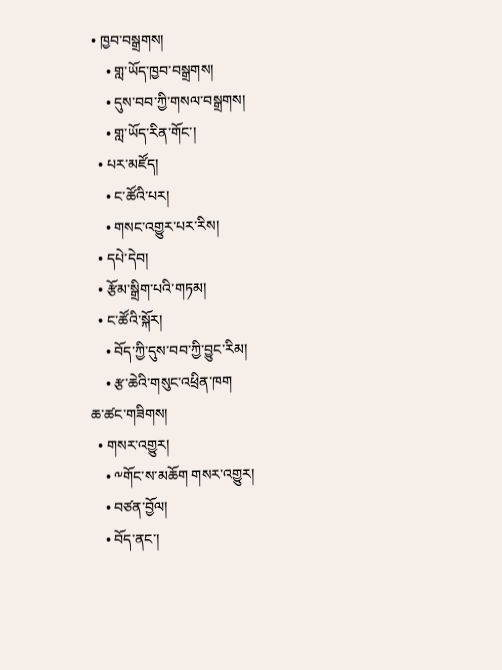• ཁྱབ་བསྒྲགས།
    • གླ་ཡོད་ཁྱབ་བསྒྲགས།
    • དུས་བབ་ཀྱི་གསལ་བསྒྲགས།
    • གླ་ཡོད་རིན་གོང་།
  • པར་མཛོད།
    • ང་ཚོའི་པར།
    • གསང་འགྱུར་པར་རིས།
  • དཔེ་དེབ།
  • རྩོམ་སྒྲིག་པའི་གཏམ།
  • ང་ཚོའི་སྐོར།
    • བོད་ཀྱི་དུས་བབ་ཀྱི་བྱུང་རིམ།
    • རྩ་ཆེའི་གསུང་འཕྲིན་ཁག
ཆ་ཚང་གཟིགས།
  • གསར་འགྱུར།
    • ༸གོང་ས་མཆོག གསར་འགྱུར།
    • བཙན་བྱོལ།
    • བོད་ནང་།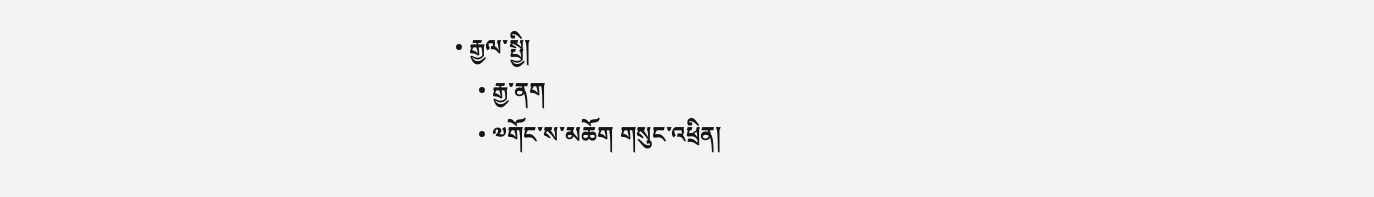• རྒྱལ་སྤྱི།
    • རྒྱ་ནག
    • ༧གོང་ས་མཆོག གསུང་འཕྲིན།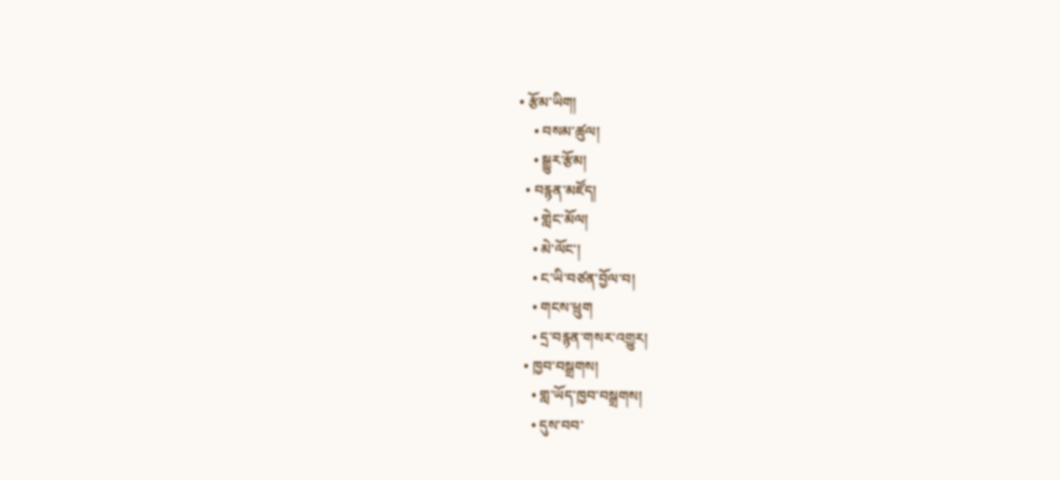• རྩོམ་ཡིག།
    • བསམ་ཚུལ།
    • སྒྱུར་རྩོམ།
  • བརྙན་མཛོད།
    • གླེང་མོལ།
    • མེ་ལོང་།
    • ང་ཡི་བཙན་བྱོལ་བ།
    • གངས་ཕྲུག
    • དྲ་བརྙན་གསར་འགྱུར།
  • ཁྱབ་བསྒྲགས།
    • གླ་ཡོད་ཁྱབ་བསྒྲགས།
    • དུས་བབ་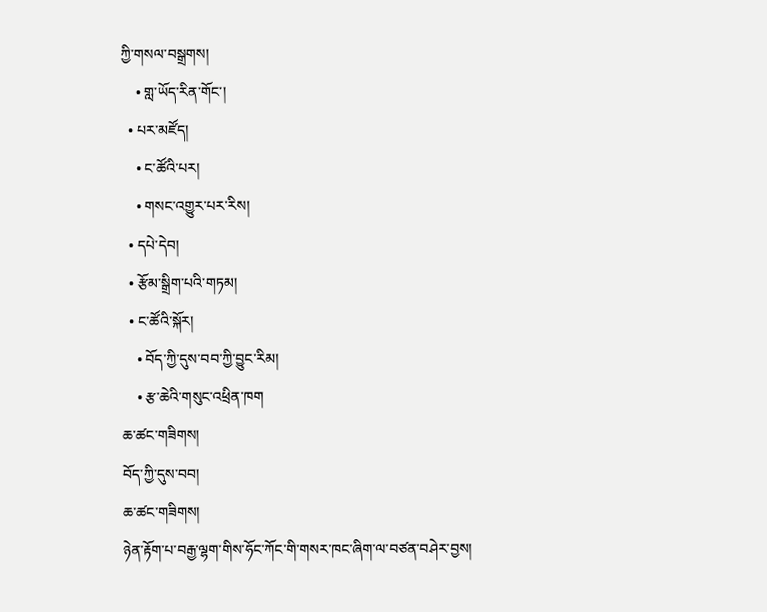ཀྱི་གསལ་བསྒྲགས།
    • གླ་ཡོད་རིན་གོང་།
  • པར་མཛོད།
    • ང་ཚོའི་པར།
    • གསང་འགྱུར་པར་རིས།
  • དཔེ་དེབ།
  • རྩོམ་སྒྲིག་པའི་གཏམ།
  • ང་ཚོའི་སྐོར།
    • བོད་ཀྱི་དུས་བབ་ཀྱི་བྱུང་རིམ།
    • རྩ་ཆེའི་གསུང་འཕྲིན་ཁག
ཆ་ཚང་གཟིགས།
བོད་ཀྱི་དུས་བབ།
ཆ་ཚང་གཟིགས།
ཉེན་རྟོག་པ་བརྒྱ་ལྷག་གིས་ཧོང་ཀོང་གི་གསར་ཁང་ཞིག་ལ་བཙན་བཤེར་བྱས།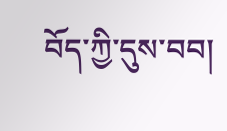བོད་ཀྱི་དུས་བབ།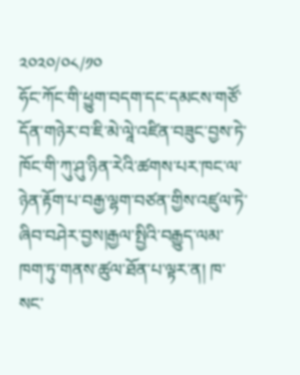༢༠༢༠/༠༨/༡༠
ཧོང་ཀོང་གི་ཕྱུག་བདག་དང་དམངས་གཙོ་དོན་གཉེར་བ་ཇི་མེ་ལཱེ་འཛིན་བཟུང་བྱས་ཏེ་ཁོང་གི་ཀུ་ཤུ་ཉིན་རེའི་ཚགས་པར་ཁང་ལ་ཉེན་རྟོག་པ་བརྒྱ་ལྷག་བཙན་གྱིས་འཛུལ་ཏེ་ཞིབ་བཤེར་བྱས།རྒྱལ་སྤྱིའི་བརྒྱུད་ལམ་ཁག་ཏུ་གནས་ཚུལ་ཐོན་པ་ལྟར་ན། ཁ་སང་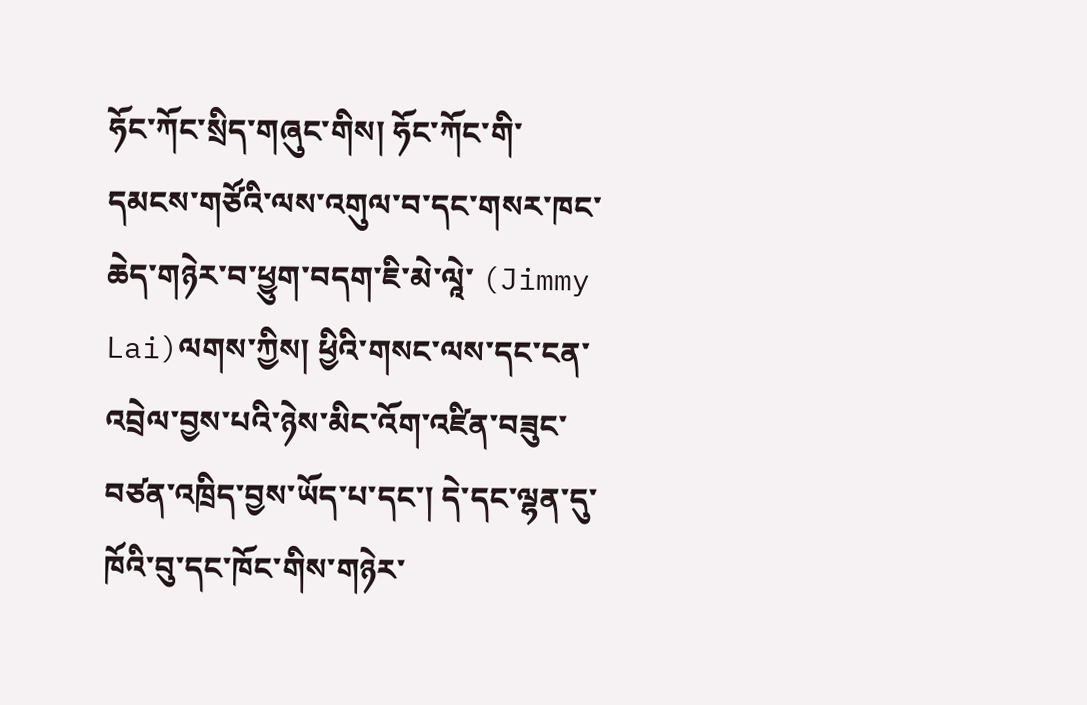ཧོང་ཀོང་སྲིད་གཞུང་གིས། ཧོང་ཀོང་གི་དམངས་གཙོའི་ལས་འགུལ་བ་དང་གསར་ཁང་ཆེད་གཉེར་བ་ཕྱུག་བདག་ཇི་མེ་ལཱེ་ (Jimmy Lai)ལགས་ཀྱིས། ཕྱིའི་གསང་ལས་དང་ངན་འབྲེལ་བྱས་པའི་ཉེས་མིང་འོག་འཛིན་བཟུང་བཙན་འཁྲིད་བྱས་ཡོད་པ་དང་། དེ་དང་ལྷན་དུ་ཁོའི་བུ་དང་ཁོང་གིས་གཉེར་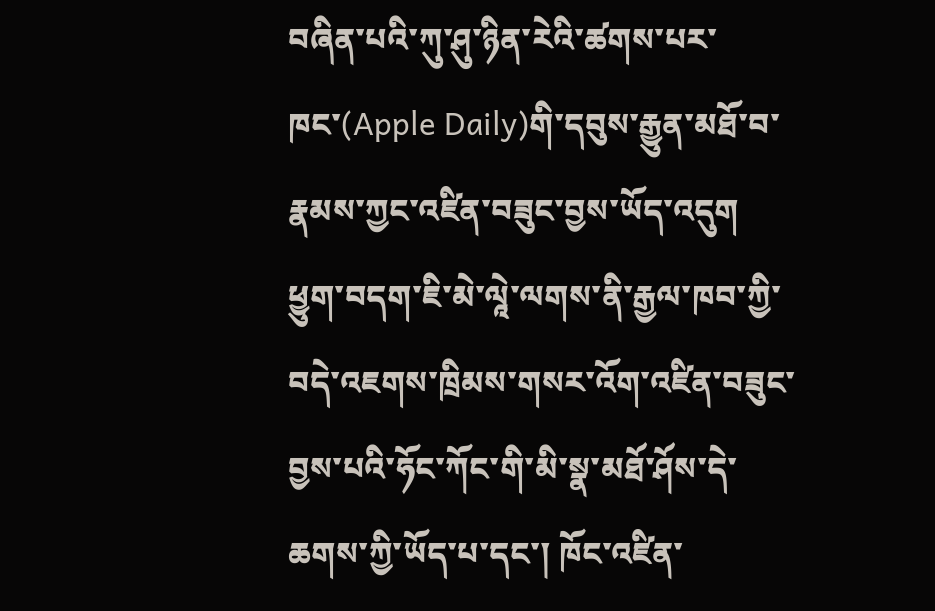བཞིན་པའི་ཀུ་ཤུ་ཉིན་རེའི་ཚགས་པར་ཁང་(Apple Daily)གི་དབུས་རྒྱུན་མཐོ་བ་རྣམས་ཀྱང་འཛིན་བཟུང་བྱས་ཡོད་འདུག
ཕྱུག་བདག་ཇི་མེ་ལཱེ་ལགས་ནི་རྒྱལ་ཁབ་ཀྱི་བདེ་འཇགས་ཁྲིམས་གསར་འོག་འཛིན་བཟུང་བྱས་པའི་ཧོང་ཀོང་གི་མི་སྣ་མཐོ་ཤོས་དེ་ཆགས་ཀྱི་ཡོད་པ་དང་། ཁོང་འཛིན་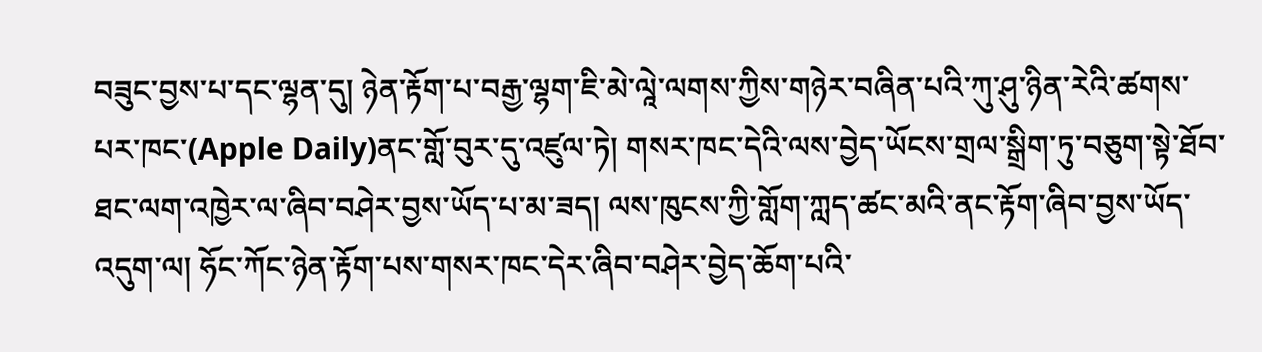བཟུང་བྱས་པ་དང་ལྷན་དུ། ཉེན་རྟོག་པ་བརྒྱ་ལྷག་ཇི་མེ་ལཱེ་ལགས་ཀྱིས་གཉེར་བཞིན་པའི་ཀུ་ཤུ་ཉིན་རེའི་ཚགས་པར་ཁང་(Apple Daily)ནང་གློ་བུར་དུ་འཛུལ་ཏེ། གསར་ཁང་དེའི་ལས་བྱེད་ཡོངས་གྲལ་སྒྲིག་ཏུ་བཅུག་སྟེ་ཐོབ་ཐང་ལག་འཁྱེར་ལ་ཞིབ་བཤེར་བྱས་ཡོད་པ་མ་ཟད། ལས་ཁུངས་ཀྱི་གློག་ཀླད་ཚང་མའི་ནང་རྟོག་ཞིབ་བྱས་ཡོད་འདུག་ལ། ཧོང་ཀོང་ཉེན་རྟོག་པས་གསར་ཁང་དེར་ཞིབ་བཤེར་བྱེད་ཆོག་པའི་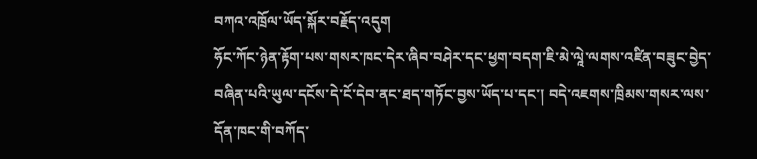བཀའ་འཁྲོལ་ཡོད་སྐོར་བརྗོད་འདུག
ཧོང་ཀོང་ཉེན་རྟོག་པས་གསར་ཁང་དེར་ཞིབ་བཤེར་དང་ཕྱག་བདག་ཇི་མེ་ལཱེ་ལགས་འཛིན་བཟུང་བྱེད་བཞིན་པའི་ཡུལ་དངོས་དེ་ངོ་དེབ་ནང་ཐད་གཏོང་བྱས་ཡོད་པ་དང་། བདེ་འཇགས་ཁྲིམས་གསར་ལས་དོན་ཁང་གི་བཀོད་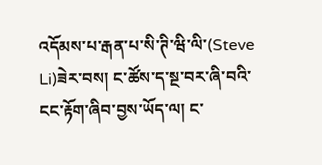འདོམས་པ་རྒན་པ་སི་ཊི་ཝི་ལི་(Steve Li)ཟེར་བས། ང་ཚོས་ད་སྔ་བར་ཞི་བའི་ངང་རྟོག་ཞིབ་བྱས་ཡོད་ལ། ང་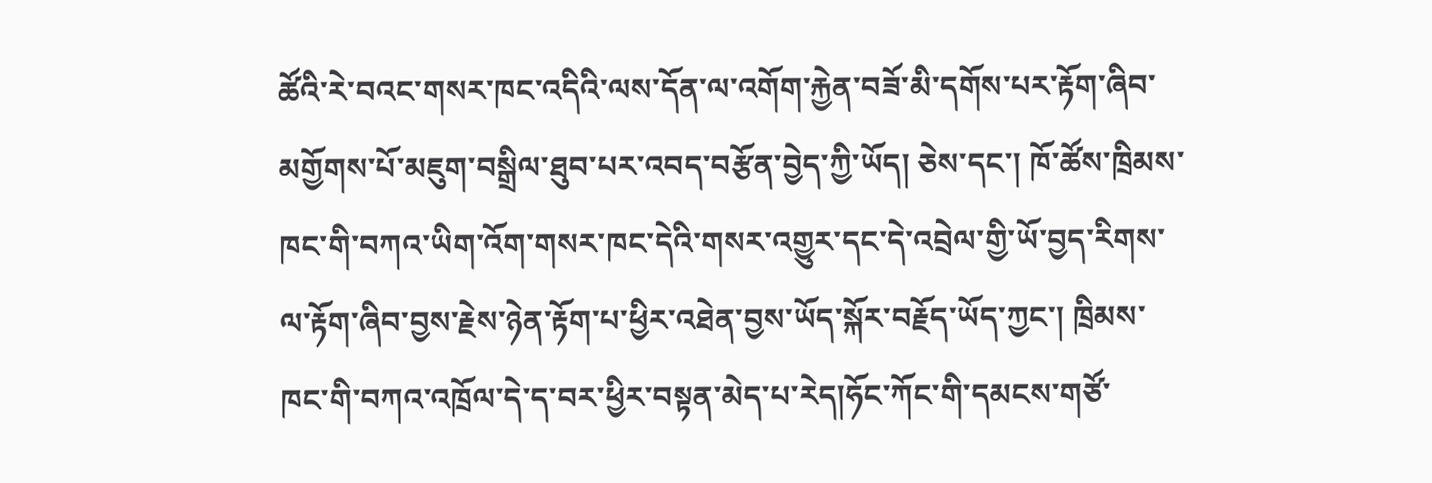ཚོའི་རེ་བའང་གསར་ཁང་འདིའི་ལས་དོན་ལ་འགོག་རྐྱེན་བཟོ་མི་དགོས་པར་རྟོག་ཞིབ་མགྱོགས་པོ་མཇུག་བསྒྲིལ་ཐུབ་པར་འབད་བརྩོན་བྱེད་ཀྱི་ཡོད། ཅེས་དང་། ཁོ་ཚོས་ཁྲིམས་ཁང་གི་བཀའ་ཡིག་འོག་གསར་ཁང་དེའི་གསར་འགྱུར་དང་དེ་འབྲེལ་གྱི་ཡོ་བྱད་རིགས་ལ་རྟོག་ཞིབ་བྱས་རྗེས་ཉེན་རྟོག་པ་ཕྱིར་འཐེན་བྱས་ཡོད་སྐོར་བརྗོད་ཡོད་ཀྱང་། ཁྲིམས་ཁང་གི་བཀའ་འཁྲོལ་དེ་ད་བར་ཕྱིར་བསྟན་མེད་པ་རེད།ཧོང་ཀོང་གི་དམངས་གཙོ་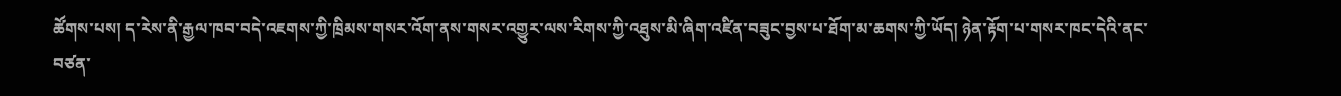ཚོགས་པས། ད་རེས་ནི་རྒྱལ་ཁབ་བདེ་འཇགས་ཀྱི་ཁྲིམས་གསར་འོག་ནས་གསར་འགྱུར་ལས་རིགས་ཀྱི་འཐུས་མི་ཞིག་འཛིན་བཟུང་བྱས་པ་ཐོག་མ་ཆགས་ཀྱི་ཡོད། ཉེན་རྟོག་པ་གསར་ཁང་དེའི་ནང་བཙན་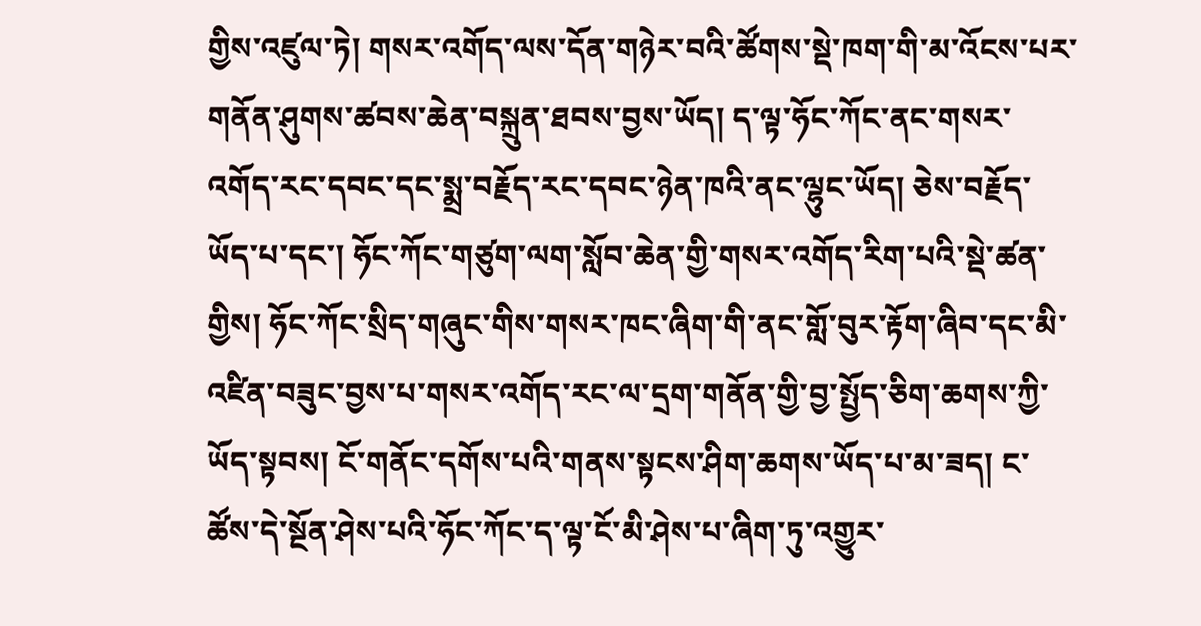གྱིས་འཛུལ་ཏེ། གསར་འགོད་ལས་དོན་གཉེར་བའི་ཚོགས་སྡེ་ཁག་གི་མ་འོངས་པར་གནོན་ཤུགས་ཚབས་ཆེན་བསྐྲུན་ཐབས་བྱས་ཡོད། ད་ལྟ་ཧོང་ཀོང་ནང་གསར་འགོད་རང་དབང་དང་སྨྲ་བརྗོད་རང་དབང་ཉེན་ཁའི་ནང་ལྷུང་ཡོད། ཅེས་བརྗོད་ཡོད་པ་དང་། ཧོང་ཀོང་གཙུག་ལག་སློབ་ཆེན་གྱི་གསར་འགོད་རིག་པའི་སྡེ་ཚན་གྱིས། ཧོང་ཀོང་སྲིད་གཞུང་གིས་གསར་ཁང་ཞིག་གི་ནང་གློ་བུར་རྟོག་ཞིབ་དང་མི་འཛིན་བཟུང་བྱས་པ་གསར་འགོད་རང་ལ་དྲག་གནོན་གྱི་བྱ་སྤྱོད་ཅིག་ཆགས་ཀྱི་ཡོད་སྟབས། ངོ་གནོང་དགོས་པའི་གནས་སྟངས་ཤིག་ཆགས་ཡོད་པ་མ་ཟད། ང་ཚོས་དེ་སྔོན་ཤེས་པའི་ཧོང་ཀོང་ད་ལྟ་ངོ་མི་ཤེས་པ་ཞིག་ཏུ་འགྱུར་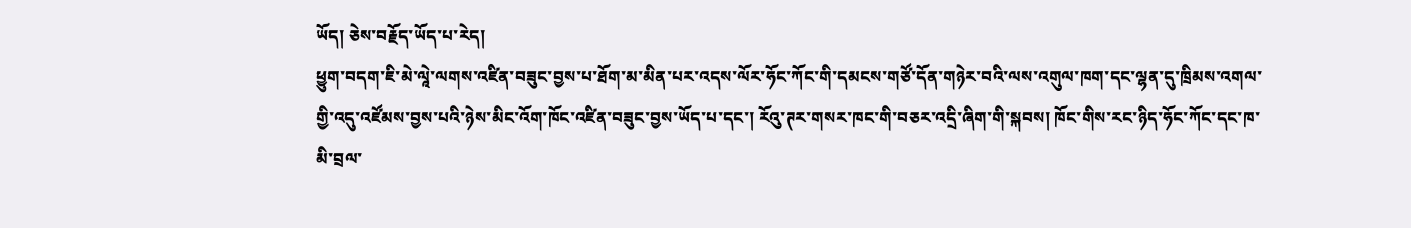ཡོད། ཅེས་བརྗོད་ཡོད་པ་རེད།
ཕྱུག་བདག་ཇི་མེ་ལཱེ་ལགས་འཛིན་བཟུང་བྱས་པ་ཐོག་མ་མིན་པར་འདས་ལོར་ཧོང་ཀོང་གི་དམངས་གཙོ་དོན་གཉེར་བའི་ལས་འགུལ་ཁག་དང་ལྷན་དུ་ཁྲིམས་འགལ་གྱི་འདུ་འཛོམས་བྱས་པའི་ཉེས་མིང་འོག་ཁོང་འཛིན་བཟུང་བྱས་ཡོད་པ་དང་། རོའུ་ཊར་གསར་ཁང་གི་བཅར་འདྲི་ཞིག་གི་སྐབས། ཁོང་གིས་རང་ཉིད་ཧོང་ཀོང་དང་ཁ་མི་བྲལ་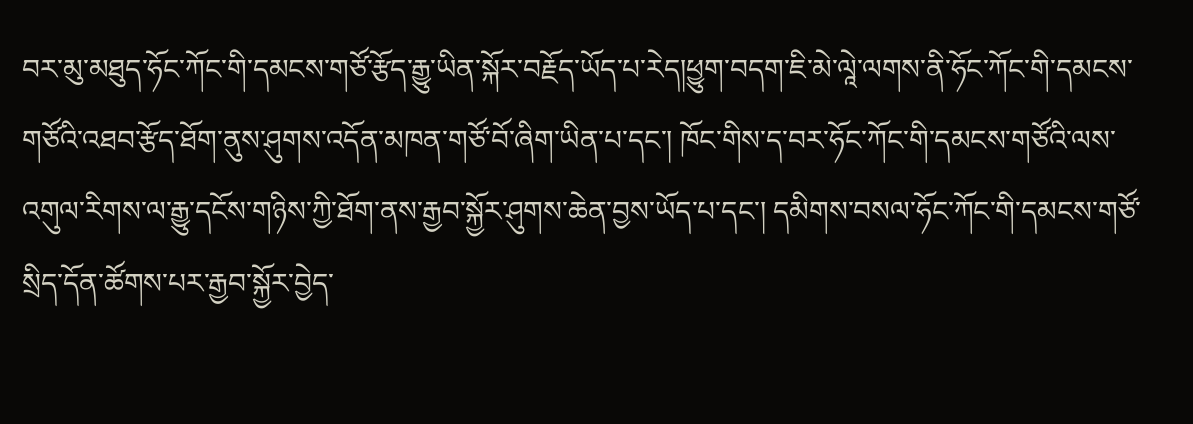བར་མུ་མཐུད་ཧོང་ཀོང་གི་དམངས་གཙོ་རྩོད་རྒྱུ་ཡིན་སྐོར་བརྗོད་ཡོད་པ་རེད།ཕྱུག་བདག་ཇི་མེ་ལཱེ་ལགས་ནི་ཧོང་ཀོང་གི་དམངས་གཙོའི་འཐབ་རྩོད་ཐོག་ནུས་ཤུགས་འདོན་མཁན་གཙོ་བོ་ཞིག་ཡིན་པ་དང་། ཁོང་གིས་ད་བར་ཧོང་ཀོང་གི་དམངས་གཙོའི་ལས་འགུལ་རིགས་ལ་རྒྱུ་དངོས་གཉིས་ཀྱི་ཐོག་ནས་རྒྱབ་སྐྱོར་ཤུགས་ཆེན་བྱས་ཡོད་པ་དང་། དམིགས་བསལ་ཧོང་ཀོང་གི་དམངས་གཙོ་སྲིད་དོན་ཚོགས་པར་རྒྱབ་སྐྱོར་བྱེད་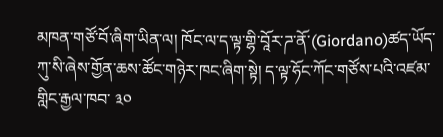མཁན་གཙོ་བོ་ཞིག་ཡིན་ལ། ཁོང་ལ་ད་ལྟ་གྷི་བཱོར་ཌ་ནོ་(Giordano)ཚད་ཡོད་ཀུ་སི་ཞེས་གྱོན་ཆས་ཚོང་གཉེར་ཁང་ཞིག་སྟེ། ད་ལྟ་ཧོང་ཀོང་གཙོས་པའི་འཛམ་གླིང་རྒྱལ་ཁབ་ ༣༠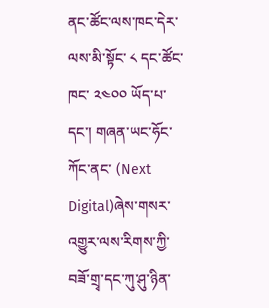ནང་ཚོང་ལས་ཁང་དེར་ལས་མི་སྟོང་ ༨ དང་ཚོང་ཁང་ ༢༤༠༠ ཡོད་པ་དང་། གཞན་ཡང་ཧོང་ཀོང་ནང་ (Next Digital)ཞེས་གསར་འགྱུར་ལས་རིགས་ཀྱི་བཟོ་གྲྭ་དང་ཀུ་ཤུ་ཉིན་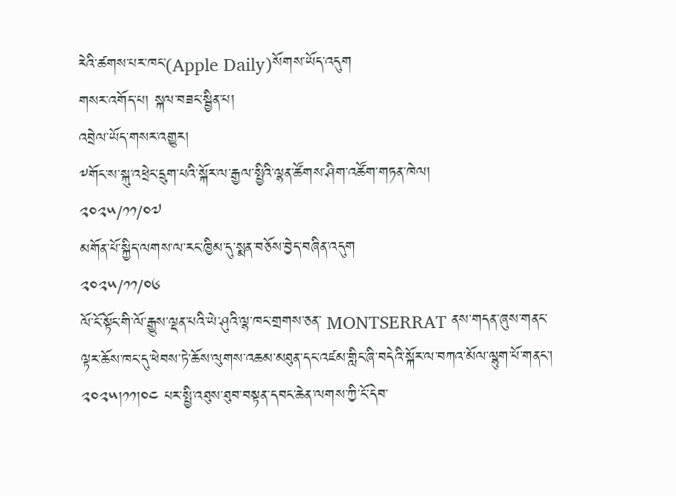རེའི་ཚགས་པར་ཁང་(Apple Daily)སོགས་ཡོད་འདུག
གསར་འགོད་པ། སྐལ་བཟང་སྦྱིན་པ།
འབྲེལ་ཡོད་གསར་འགྱུར།
༸གོང་ས་སྐུ་འཕྲེང་དྲུག་པའི་སྐོར་ལ་རྒྱལ་སྤྱིའི་ལྷན་ཚོགས་ཤིག་འཚོག་གཏན་ཁེལ།
༢༠༢༥/༡༡/༠༧
མགོན་པོ་སྐྱིད་ལགས་ལ་རང་ཁྱིམ་དུ་སྨན་བཅོས་བྱེད་བཞིན་འདུག
༢༠༢༥/༡༡/༠༦
ལོ་ངོ་སྟོང་གི་ལོ་རྒྱུས་ལྡན་པའི་ཡེ་ཤུའི་ལྷ་ཁང་གྲགས་ཅན་ MONTSERRAT ནས་གདན་ཞུས་གནང་ལྟར་ཆོས་ཁང་དུ་ཕེབས་ཏེ་ཆོས་ལུགས་འཆམ་མཐུན་དང་འཛམ་གླིང་ཞི་བདེའི་སྐོར་ལ་བཀའ་མོལ་ལྷུག་པོ་གནང་། ༢༠༢༥།༡༡།༠༤ པར་སྤྱི་འཐུས་ཐུབ་བསྟན་དབང་ཆེན་ལགས་ཀྱི་ངོ་དེབ་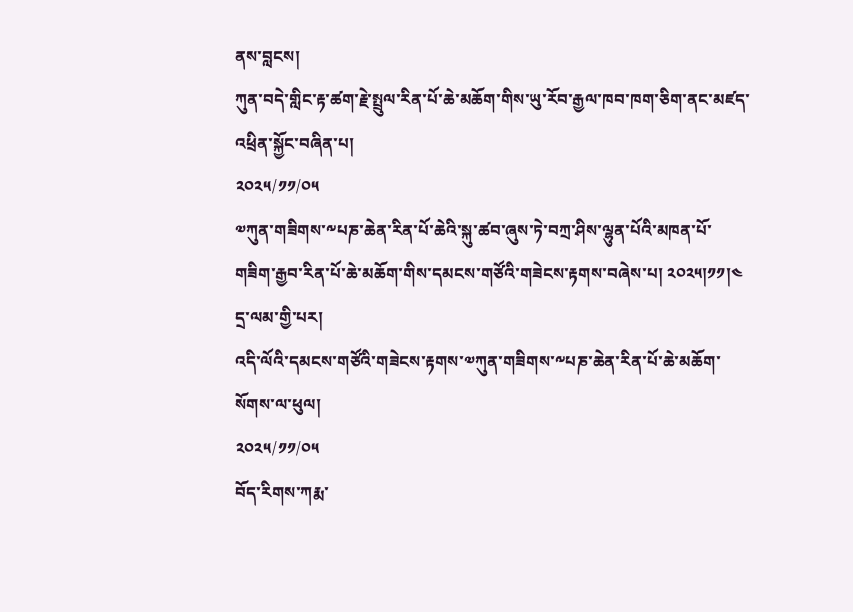ནས་བླངས།
ཀུན་བདེ་གླིང་རྟ་ཚག་རྗེ་སྤྲུལ་རིན་པོ་ཆེ་མཆོག་གིས་ཡུ་རོབ་རྒྱལ་ཁབ་ཁག་ཅིག་ནང་མཛད་འཕྲིན་སྐྱོང་བཞིན་པ།
༢༠༢༥/༡༡/༠༥
༧ཀུན་གཟིགས་༸པཎ་ཆེན་རིན་པོ་ཆེའི་སྐུ་ཚབ་ཞུས་ཏེ་བཀྲ་ཤིས་ལྷུན་པོའི་མཁན་པོ་གཟིག་རྒྱབ་རིན་པོ་ཆེ་མཆོག་གིས་དམངས་གཙོའི་གཟེངས་རྟགས་བཞེས་པ། ༢༠༢༥།༡༡།༤ དྲ་ལམ་གྱི་པར།
འདི་ལོའི་དམངས་གཙོའི་གཟེངས་རྟགས་༧ཀུན་གཟིགས་༸པཎ་ཆེན་རིན་པོ་ཆེ་མཆོག་སོགས་ལ་ཕུལ།
༢༠༢༥/༡༡/༠༥
བོད་རིགས་ཀརྨ་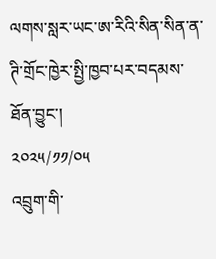ལགས་སླར་ཡང་ཨ་རིའི་སིན་སིན་ན་ཊི་གྲོང་ཁྱེར་སྤྱི་ཁྱབ་པར་བདམས་ཐོན་བྱུང་།
༢༠༢༥/༡༡/༠༥
འབྲུག་གི་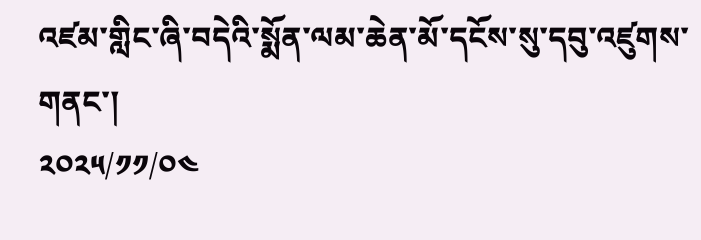འཛམ་གླིང་ཞི་བདེའི་སྨོན་ལམ་ཆེན་མོ་དངོས་སུ་དབུ་འཛུགས་གནང་།
༢༠༢༥/༡༡/༠༤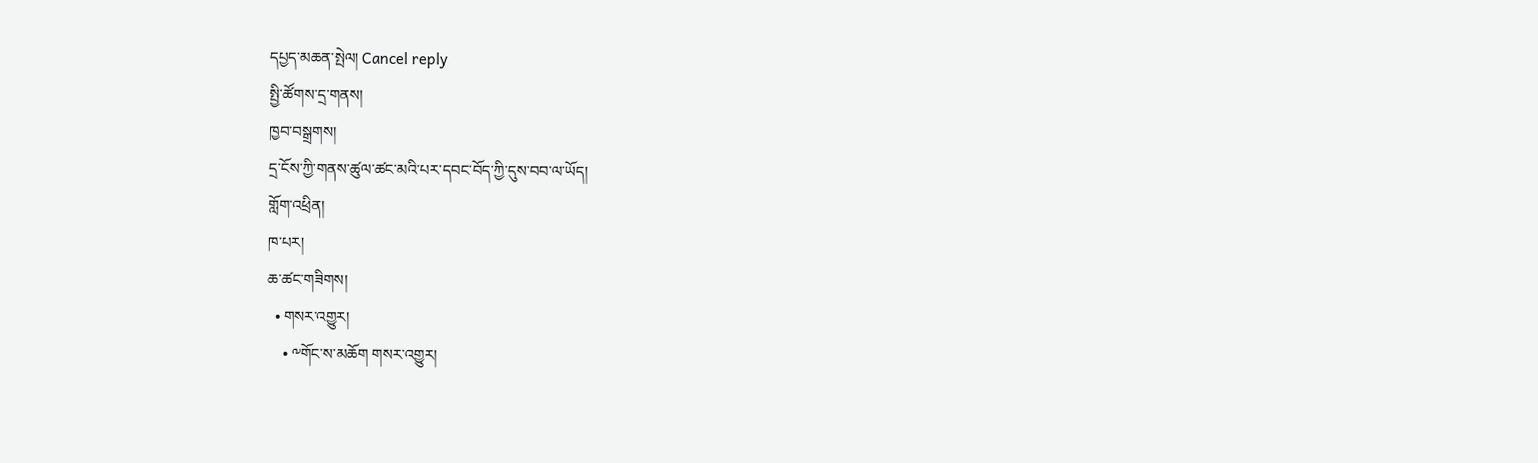དཔྱད་མཆན་སྤེལ། Cancel reply
སྤྱི་ཚོགས་དྲ་གནས།
ཁྱབ་བསྒྲགས།
དྲ་ངོས་ཀྱི་གནས་ཚུལ་ཚང་མའི་པར་དབང་བོད་ཀྱི་དུས་བབ་ལ་ཡོད།
གློག་འཕྲིན།
ཁ་པར།
ཆ་ཚང་གཟིགས།
  • གསར་འགྱུར།
    • ༸གོང་ས་མཆོག གསར་འགྱུར།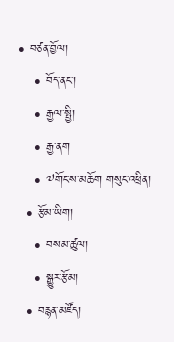• བཙན་བྱོལ།
    • བོད་ནང་།
    • རྒྱལ་སྤྱི།
    • རྒྱ་ནག
    • ༧གོང་ས་མཆོག གསུང་འཕྲིན།
  • རྩོམ་ཡིག།
    • བསམ་ཚུལ།
    • སྒྱུར་རྩོམ།
  • བརྙན་མཛོད།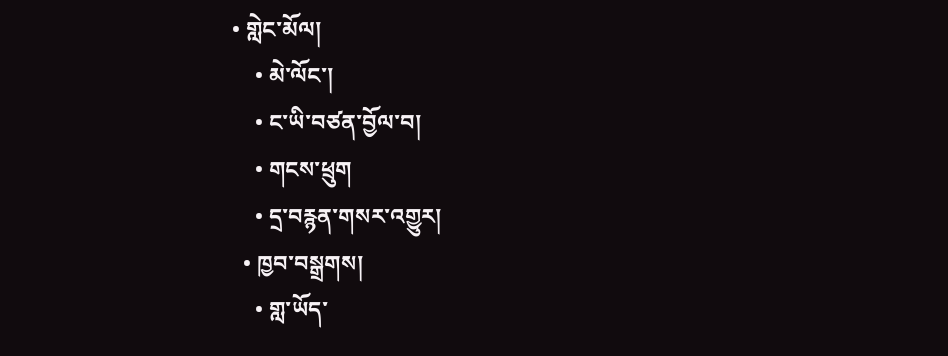• གླེང་མོལ།
    • མེ་ལོང་།
    • ང་ཡི་བཙན་བྱོལ་བ།
    • གངས་ཕྲུག
    • དྲ་བརྙན་གསར་འགྱུར།
  • ཁྱབ་བསྒྲགས།
    • གླ་ཡོད་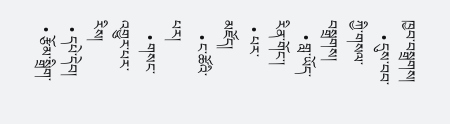ཁྱབ་བསྒྲགས།
    • དུས་བབ་ཀྱི་གསལ་བསྒྲགས།
    • གླ་ཡོད་རིན་གོང་།
  • པར་མཛོད།
    • ང་ཚོའི་པར།
    • གསང་འགྱུར་པར་རིས།
  • དཔེ་དེབ།
  • རྩོམ་སྒྲིག་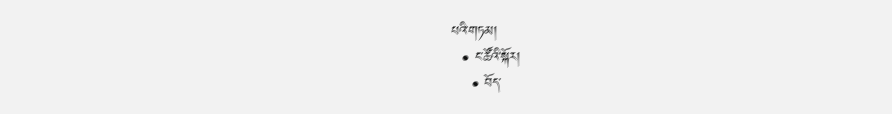པའི་གཏམ།
  • ང་ཚོའི་སྐོར།
    • བོད་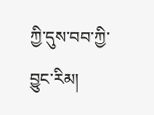ཀྱི་དུས་བབ་ཀྱི་བྱུང་རིམ།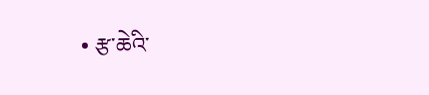• རྩ་ཆེའི་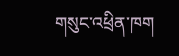གསུང་འཕྲིན་ཁག